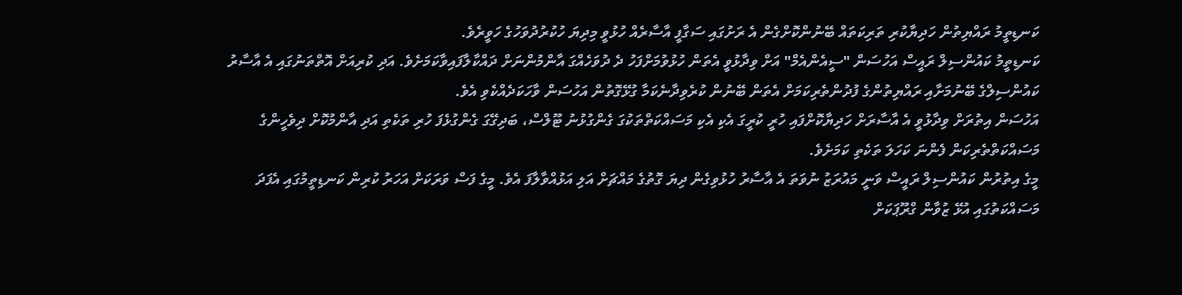ކަނޑިތީމު ރައްޔިތުން ހަދިޔާކުރި ތަރިކަތައް ބޭނުންކޮށްގެން އެ ރަށުގައި ސަގާފީ އާސާރެއް ހުޅުވީ މިދިޔަ ހުކުރުދުވަހުގެ ހަވީރެވެ.
ކަނޑިތީމު ކައުންސިލް ރައީސް އަހުސަން "ސީއެންއެމް" އަށް ވިދާޅުވީ އެތަން ހުޅުވުމަށްފަހު ދެ ދުވަހެއްގަ އާންމުންނަށް ދައްކާލާފައިވާކަމަށެވެ. އަދި ކުރިއަށް އޮތްތަނުގައި އެ އާސާރު ކައުންސިލްގެ ބޭނުމަށާއި ރައްޔިތުންގެ ފުދުންތެރިކަމަށް އެތަން ބޭނުން ކުރެވިދާނެކަމާ ގުޅޭގޮތުން އަހުސަން ވާހަކަދެއްކެވި އެވެ.
އަހުސަން އިތުރަށް ވިދާޅުވީ އެ އާސާރަށް ހަދިޔާކޮށްފައި ހުރީ ކުރީގަ އެކި އެކި މަސައްކަތްތަކުގަ ގެންގުޅުނު ޓޫލްސް، ބަދިގޭގަ ގެންގުޅެފަ ހުރި ތަކެތި އަދި އާންމުކޮށް ދިވެހީންގެ މަސައްކަތްތެރިކަން ފެންނަ ކަހަލަ ތަކެތި ކަމަށެވެ.
މީގެ އިތުރުން ކައުންސިލް ރައީސް ވަނީ މައުރަޒު ނުވަތަ އެ އާސާރު ހުޅުވިގެން ދިޔަ ގޮތުގެ މައްޗަށް އަލި އަޅުއްވާލާފަ އެވެ. މީގެ ފަސް ވަރަކަށް އަހަރު ކުރިން ކަނޑިތީމުގައި އެފަދަ މަސައްކަތުގައި އުޅޭ ޒުވާން ގްރޫޕަކަށް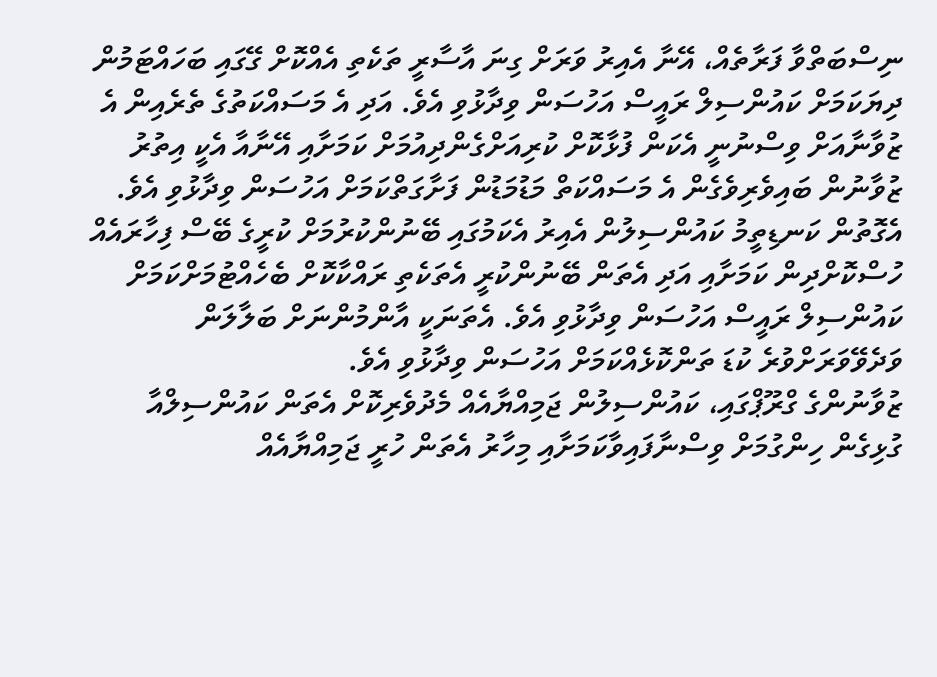ނިސްބަތްވާ ފަރާތެއް، އޭނާ އެއިރު ވަރަށް ގިނަ އާސާރީ ތަކެތި އެއްކޮށް ގޭގައި ބަހައްޓަމުން ދިޔަކަމަށް ކައުންސިލް ރައީސް އަހުސަން ވިދާޅުވި އެވެ. އަދި އެ މަސައްކަތުގެ ތެރެއިން އެ ޒުވާނާއަށް ވިސްނުނީ އެކަން ފުޅާކޮށް ކުރިއަށްގެންދިއުމަށް ކަމަށާއި އޭނާއާ އެކީ އިތުރު ޒުވާނުން ބައިވެރިވެގެން އެ މަސައްކަތް މަޑުމަޑުން ފަށާގަތްކަމަށް އަހުސަން ވިދާޅުވި އެވެ. އެގޮތުން ކަނޑިތީމު ކައުންސިލުން އެއިރު އެކަމުގައި ބޭނުންކުރުމަށް ކުރީގެ ބޭސް ފިހާރައެއް ހުސްކޮށްދިން ކަމަށާއި އަދި އެތަން ބޭނުންކުރީ އެތަކެތި ރައްކާކޮށް ބެހެއްޓުމަށްކަމަށް ކައުންސިލް ރައީސް އަހުސަން ވިދާޅުވި އެވެ. އެތަނަކީ އާންމުންނަށް ބަލާލަން ވަދެވޭވަރަށްވުރެ ކުޑަ ތަންކޮޅެއްކަމަށް އަހުސަން ވިދާޅުވި އެވެ.
ޒުވާނުންގެ ގްރޫޕްގައި، ކައުންސިލުން ޖަމިއްޔާއެއް މެދުވެރިކޮށް އެތަން ކައުންސިލްއާ ގުޅިގެން ހިންގުމަށް ވިސްނާފައިވާކަމަށާއި މިހާރު އެތަން ހުރީ ޖަމިއްޔާއެއް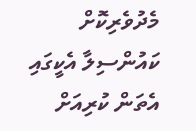މެދުވެރިކޮށް ކައުންސިލާ އެކީގައި އެތަން ކުރިއަށް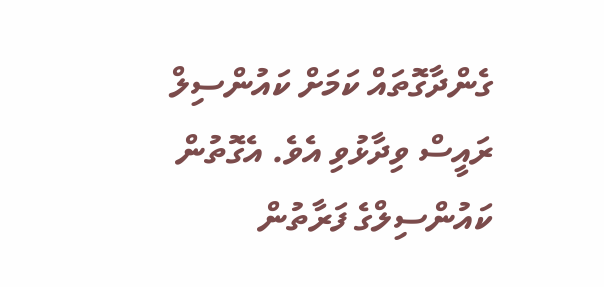ގެންދާގޮތައް ކަމަށް ކައުންސިލް ރައީސް ވިދާޅުވި އެވެ. އެގޮތުން ކައުންސިލްގެ ފަރާތުން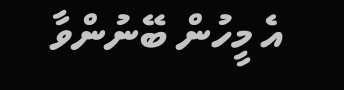އެ މީހުން ބޭނުންވާ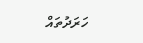ހަރަދުތައް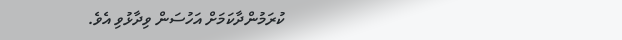ކުރަމުންދާކަމަށް އަހުސަން ވިދާޅުވި އެވެ.